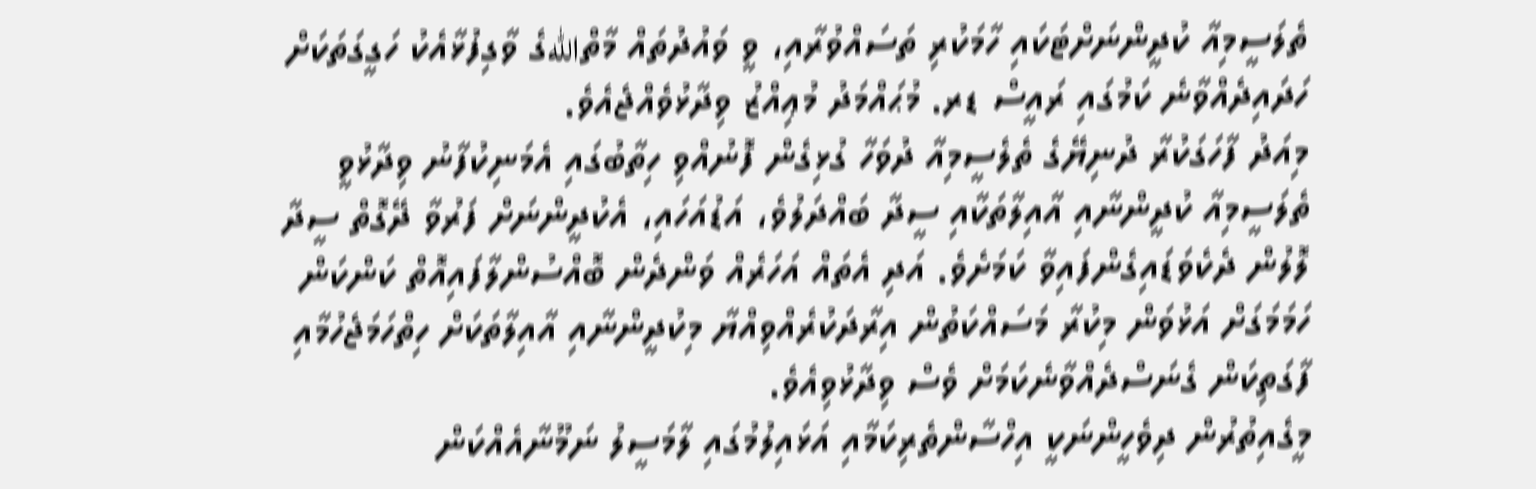ތެލަސީމިއާ ކުދީންނަށްޓަކައި ހާމަކުރި ތަސައްވުރާއި، ވީ ވައުދުތައް މާތްاللهގެ ވާގިފުޅާއެކު ހަގީގަތަކަށް ހަދައިދެއްވާނެ ކަމުގައި ރައީސް ޑރ. މުޙައްމަދު މުޢިއްޒު ވިދާޅުވެއްޖެއެވެ.
މިއަދު ފާހަގަކުރާ ދުނިޔޭގެ ތެލެސީމިއާ ދުވަހާ ގުޅިގެން ފޮނުއްވި ހިތާބުގައި އެމަނިކުފާނު ވިދާޅުވީ ތެލަސީމިއާ ކުދީންނާއި އާއިލާތަކާއި ސީދާ ބައްދަލުވެ، އަޑުއަހައި، އެކުދީންނަށް ފަރުވާ ދޭގޮތް ސީދާ ލޮލުން ދެކެވަޑައިގެންފައިވާ ކަމަށެވެ. އަދި އެތައް އަހަރެއް ވަންދެން ބޮއްސުންލާފައިއޮތް ކަންކަން ހަމަމަގަށް އަޅުވަން މިކުރާ މަސައްކަތުން އިރާދަކުރެއްވިއްޔާ މިކުދީންނާއި އާއިލާތަކަށް ހިތްހަމަޖެހުމާއި ފާގަތިކަން ގެނަސްދެއްވާނެކަމަށް ވެސް ވިދާޅުވިއެވެ.
މީގެއިތުރުން ދިވެހީންނަކީ އިހްސާންތެރިކަމާއި އަޅައިލުމުގައި ލާމަސީލު ނަމޫނާއެއްކަން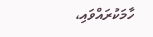ހާމަކުރައްވައި،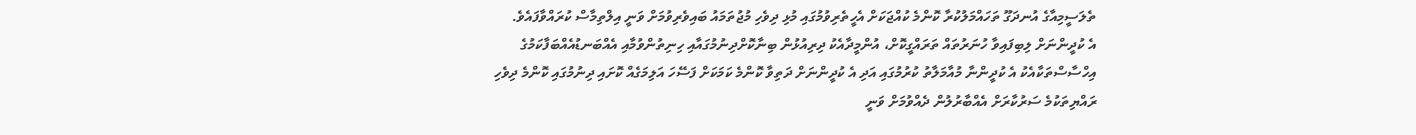ތެލަސީމިއާގެ އުނދަގޫ ތަހައްމަލުކުރާ ކޮންމެ ކުއްޖަކަށް އެހީތެރިވުމުގައި މުޅި ދިވެހި މުޖުތަމައު ބައިވެރިވުމަށް ވަނީ އިލްތިމާސް ކުރައްވާފައެވެ.
އެ ކުދީންނަށް ލިބިފައިވާ ހުނަރުތައް ތަރައްގީކޮށް، އުންމީދާއެކު ދިރިއުޅުން ބިނާކޮށްދިނުމުގައާއި ހިނިތުންވުމާއި އެއްބަނޑުއެއްބަފާކަމުގެ އިހްސާސްތަކާއެކު އެ ކުދީންނާ މުއާމަލާތު ކުރުމުގައި އަދި އެ ކުދީންނަށް ދަތިވާ ކޮންމެ ކަމަކަށް ފަސޭހަ އަލިމަގެއް ކޮށައި ދިނުމުގައި ކޮންމެ ދިވެހި ރައްޔިތަކުމެ ސަރުކާރަށް އެއްބާރުލުން ދެއްވުމަށް ވަނީ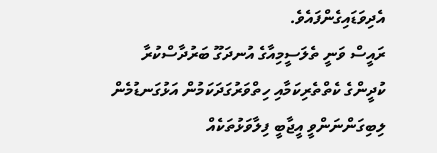އެދިވަޑައިގެންފައެވެ.
ރައީސް ވަނީ ތެލަސީމިއާގެ އުނދަގޫ ބަރުދާސްކުރާ ކުދީންގެ ކެތްތެރިކަމާއި ހިތްވަރުގަދަކަމުން އަޅުގަނޑުމެން ލިބިގަންނަންވީ އީޖާބީ ފިލާވަޅުތަކެއް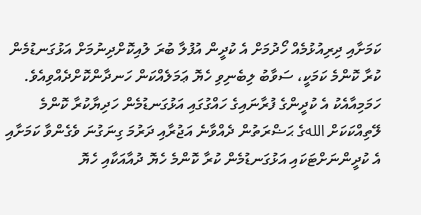ކަމަށާއި ދިރިއުޅުމެއް ހޯދުމަށް އެ ކުދީން އުފުލާ ބުރަ ލުއިކޮށްދިނުމަށް އަޅުގަނޑުމެން ކުރާ ކޮންމެ ކަމަކީ، ސަވާބު ލިބެނިވި ހެޔޮ ޢަމަލެއްކަން ހަނދާންކޮށްދެއްވިއެވެ.
ހަމަމިއާއެކު އެ ކުދީންގެ ފުރާނައިގެ ހައްގުގައި އަޅުގަނޑުމެން ހަދިޔާކުރާ ކޮންމެ ލޭތިއްކަކަށް اللهގެ ޙަޟްރަތުން ދެއްވާނެ އަޖުރާއި ދަރުމަ ގިނަގުނަ ވެގެންވާ ކަމަށާއި އެ ކުދީންނަށްޓަކައި އަޅުގަނޑުމެން ކުރާ ކޮންމެ ހެޔޮ ދުއާއަކާއި ހެޔޮ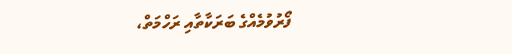ފޯރުވުމެއްގެ ބަރަކާތާއި ރަހްމަތް،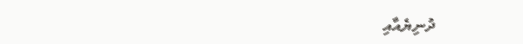ދުނިޔެއާއި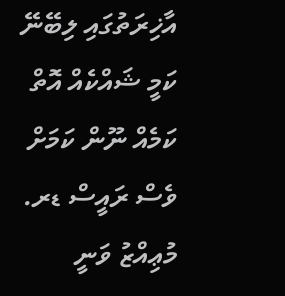އާޚިރަތުގައި ލިބޭނޭ ކަމީ ޝައްކެއް އޮތް ކަމެއް ނޫން ކަމަށް ވެސް ރައީސް ޑރ. މުޢިއްޒު ވަނީ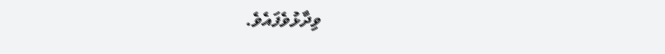ވިދާޅުވެފައެވެ.